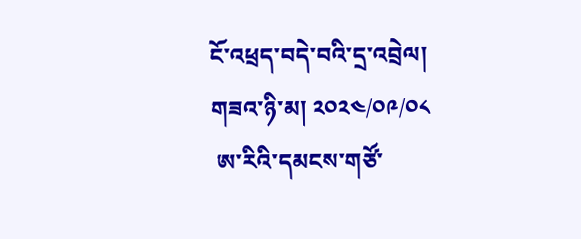ངོ་འཕྲད་བདེ་བའི་དྲ་འབྲེལ།
གཟའ་ཉི་མ། ༢༠༢༤/༠༩/༠༨
 ཨ་རིའི་དམངས་གཙོ་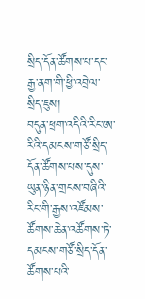སྲིད་དོན་ཚོགས་པ་དང་རྒྱ་ནག་གི་ཕྱི་འབྲེལ་སྲིད་ཇུས།
བདུན་ཕྲག་འདིའི་རིང་ཨ་རིའི་དམངས་གཙོ་སྲིད་དོན་ཚོགས་པས་དུས་ཡུན་ཉིན་གྲངས་བཞིའི་རིང་གི་རྒྱས་འཛོམས་ཚོགས་ཆེན་འཚོགས་ཏེ་དམངས་གཙོ་སྲིད་དོན་ཚོགས་པའི་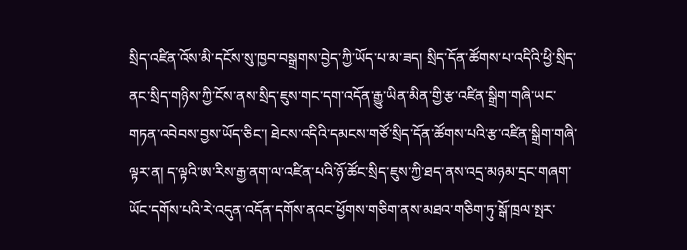སྲིད་འཛིན་འོས་མི་དངོས་སུ་ཁྱབ་བསྒྲགས་བྱེད་ཀྱི་ཡོད་པ་མ་ཟད། སྲིད་དོན་ཚོགས་པ་འདིའི་ཕྱི་སྲིད་ནང་སྲིད་གཉིས་ཀྱི་ངོས་ནས་སྲིད་ཇུས་གང་དག་འདོན་རྒྱུ་ཡིན་མིན་གྱི་རྩ་འཛིན་སྒྲིག་གཞི་ཡང་གཏན་འབེབས་བྱས་ཡོད་ཅིང་། ཐེངས་འདིའི་དམངས་གཙོ་སྲིད་དོན་ཚོགས་པའི་རྩ་འཛིན་སྒྲིག་གཞི་ལྟར་ན། ད་ལྟའི་ཨ་རིས་རྒྱ་ནག་ལ་འཛིན་པའི་ཉོ་ཚོང་སྲིད་ཇུས་ཀྱི་ཐད་ནས་འདྲ་མཉམ་དྲང་གཞག་ཡོང་དགོས་པའི་རེ་འདུན་འདོན་དགོས་ནའང་ཕྱོགས་གཅིག་ནས་མཐའ་གཅིག་ཏུ་སྒོ་ཁྲལ་སྤར་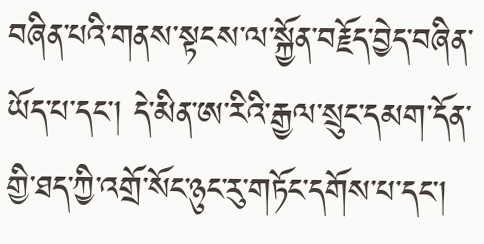བཞིན་པའི་གནས་སྟངས་ལ་སྐྱོན་བརྗོད་བྱེད་བཞིན་ཡོད་པ་དང་། དེ་མིན་ཨ་རིའི་རྒྱལ་སྲུང་དམག་དོན་གྱི་ཐད་ཀྱི་འགྲོ་སོང་ཉུང་རུ་གཏོང་དགོས་པ་དང་།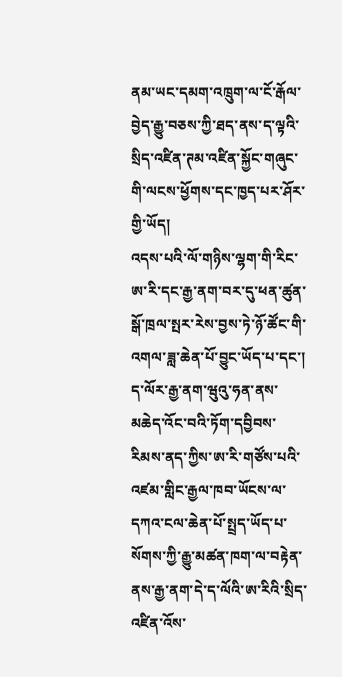ནམ་ཡང་དམག་འཁྲུག་ལ་ངོ་རྒོལ་བྱེད་རྒྱུ་བཅས་ཀྱི་ཐད་ནས་ད་ལྟའི་སྲིད་འཛིན་ཊམ་འཛིན་སྐྱོང་གཞུང་གི་ལངས་ཕྱོགས་དང་ཁྱད་པར་ཤོར་གྱི་ཡོད།
འདས་པའི་ལོ་གཉིས་ལྷག་གི་རིང་ཨ་རི་དང་རྒྱ་ནག་བར་དུ་ཕན་ཚུན་སྒོ་ཁྲལ་སྤར་རེས་བྱས་ཏེ་ཉོ་ཚོང་གི་འགལ་ཟླ་ཆེན་པོ་བྱུང་ཡོད་པ་དང་། ད་ལོར་རྒྱ་ནག་ཝུའུ་ཧན་ནས་མཆེད་འོང་བའི་ཏོག་དབྱིབས་རིམས་ནད་ཀྱིས་ཨ་རི་གཙོས་པའི་འཛམ་གླིང་རྒྱལ་ཁབ་ཡོངས་ལ་དཀའ་ངལ་ཆེན་པོ་སྤྲད་ཡོད་པ་སོགས་ཀྱི་རྒྱུ་མཚན་ཁག་ལ་བརྟེན་ནས་རྒྱ་ནག་དེ་ད་ལོའི་ཨ་རིའི་སྲིད་འཛིན་འོས་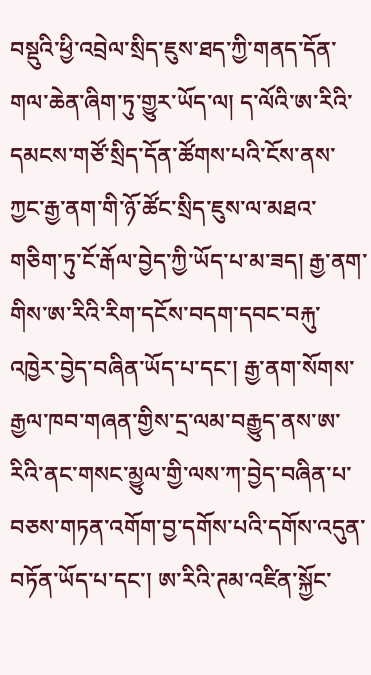བསྡུའི་ཕྱི་འབྲེལ་སྲིད་ཇུས་ཐད་ཀྱི་གནད་དོན་གལ་ཆེན་ཞིག་ཏུ་གྱུར་ཡོད་ལ། ད་ལོའི་ཨ་རིའི་དམངས་གཙོ་སྲིད་དོན་ཚོགས་པའི་ངོས་ནས་ཀྱང་རྒྱ་ནག་གི་ཉོ་ཚོང་སྲིད་ཇུས་ལ་མཐའ་གཅིག་ཏུ་ངོ་རྒོལ་བྱེད་ཀྱི་ཡོད་པ་མ་ཟད། རྒྱ་ནག་གིས་ཨ་རིའི་རིག་དངོས་བདག་དབང་བརྐུ་འཁྱེར་བྱེད་བཞིན་ཡོད་པ་དང་། རྒྱ་ནག་སོགས་རྒྱལ་ཁབ་གཞན་གྱིས་དྲ་ལམ་བརྒྱུད་ནས་ཨ་རིའི་ནང་གསང་མྱུལ་གྱི་ལས་ཀ་བྱེད་བཞིན་པ་བཅས་གཏན་འགོག་བྱ་དགོས་པའི་དགོས་འདུན་བཏོན་ཡོད་པ་དང་། ཨ་རིའི་ཊམ་འཛིན་སྐྱོང་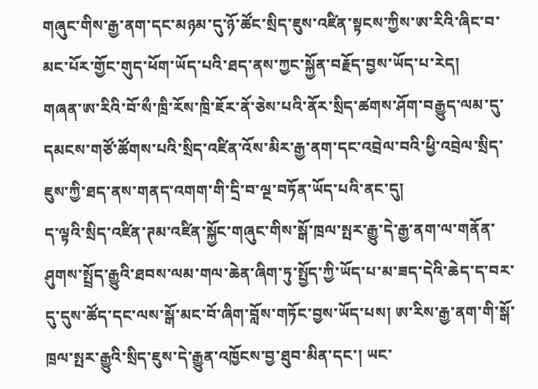གཞུང་གིས་རྒྱ་ནག་དང་མཉམ་དུ་ཉོ་ཚོང་སྲིད་ཇུས་འཛིན་སྟངས་ཀྱིས་ཨ་རིའི་ཞིང་བ་མང་པོར་གྱོང་གུད་ཕོག་ཡོད་པའི་ཐད་ནས་ཀྱང་སྐྱོན་བརྗོད་བྱས་ཡོད་པ་རེད།
གཞན་ཨ་རིའི་བོ་སྀ་ཁྲི་རོས་ཁྲི་ཇོར་ནོ་ཅེས་པའི་ནོར་སྲིད་ཚགས་ཤོག་བརྒྱུད་ལམ་དུ་དམངས་གཙོ་ཚོགས་པའི་སྲིད་འཛིན་འོས་མིར་རྒྱ་ནག་དང་འབྲེལ་བའི་ཕྱི་འབྲེལ་སྲིད་ཇུས་ཀྱི་ཐད་ནས་གནད་འགག་གི་དྲི་བ་ལྔ་བཏོན་ཡོད་པའི་ནང་དུ།
ད་ལྟའི་སྲིད་འཛིན་ཊམ་འཛིན་སྐྱོང་གཞུང་གིས་སྒོ་ཁྲལ་སྤར་རྒྱུ་དེ་རྒྱ་ནག་ལ་གནོན་ཤུགས་སྤྲོད་རྒྱུའི་ཐབས་ལམ་གལ་ཆེན་ཞིག་ཏུ་སྤྱོད་ཀྱི་ཡོད་པ་མ་ཟད་དེའི་ཆེད་ད་བར་དུ་དུས་ཚོད་དང་ལས་སྒོ་མང་བོ་ཞིག་བློས་གཏོང་བྱས་ཡོད་པས། ཨ་རིས་རྒྱ་ནག་གི་སྒོ་ཁྲལ་སྤར་རྒྱུའི་སྲིད་ཇུས་དེ་རྒྱུན་འཁྱོངས་བྱ་ཐུབ་མིན་དང་། ཡང་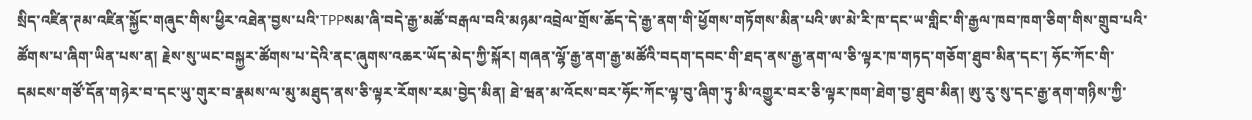སྲིད་འཛིན་ཊམ་འཛིན་སྐྱོང་གཞུང་གིས་ཕྱིར་འཐེན་བྱས་པའི་TPPསམ་ཞི་བདེ་རྒྱ་མཚོ་བརྒལ་བའི་མཉམ་འབྲེལ་གྲོས་ཆོད་དེ་རྒྱ་ནག་གི་ཕྱོགས་གཏོགས་མིན་པའི་ཨ་མེ་རི་ཁ་དང་ཡ་གླིང་གི་རྒྱལ་ཁབ་ཁག་ཅིག་གིས་གྲུབ་པའི་ཚོགས་པ་ཞིག་ཡིན་པས་ན། རྗེས་སུ་ཡང་བསྐྱར་ཚོགས་པ་དེའི་ནང་ཞུགས་འཆར་ཡོད་མེད་ཀྱི་སྐོར། གཞན་ལྷོ་རྒྱ་ནག་རྒྱ་མཚོའི་བདག་དབང་གི་ཐད་ནས་རྒྱ་ནག་ལ་ཅི་ལྟར་ཁ་གཏད་གཅོག་ཐུབ་མིན་དང་། ཧོང་ཀོང་གི་དམངས་གཙོ་དོན་གཉེར་བ་དང་ཡུ་གུར་བ་རྣམས་ལ་མུ་མཐུད་ནས་ཅི་ལྟར་རོགས་རམ་བྱེད་མིན། ཐེ་ཝན་མ་འོངས་བར་ཧོང་ཀོང་ལྟ་བུ་ཞིག་ཏུ་མི་འགྱུར་བར་ཅི་ལྟར་ཁག་ཐེག་བྱ་ཐུབ་མིན། ཨུ་རུ་སུ་དང་རྒྱ་ནག་གཉིས་ཀྱི་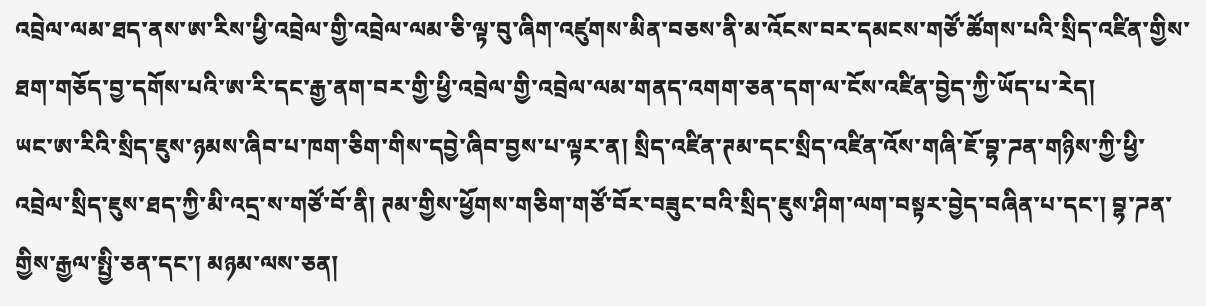འབྲེལ་ལམ་ཐད་ནས་ཨ་རིས་ཕྱི་འབྲེལ་གྱི་འབྲེལ་ལམ་ཅི་ལྟ་བུ་ཞིག་འཛུགས་མིན་བཅས་ནི་མ་འོངས་བར་དམངས་གཙོ་ཚོགས་པའི་སྲིད་འཛིན་གྱིས་ཐག་གཅོད་བྱ་དགོས་པའི་ཨ་རི་དང་རྒྱ་ནག་བར་གྱི་ཕྱི་འབྲེལ་གྱི་འབྲེལ་ལམ་གནད་འགག་ཅན་དག་ལ་ངོས་འཛིན་བྱེད་ཀྱི་ཡོད་པ་རེད།
ཡང་ཨ་རིའི་སྲིད་ཇུས་ཉམས་ཞིབ་པ་ཁག་ཅིག་གིས་དབྱེ་ཞིབ་བྱས་པ་ལྟར་ན། སྲིད་འཛིན་ཊམ་དང་སྲིད་འཛིན་འོས་གཞི་ཇོ་བྷ་ཌན་གཉིས་ཀྱི་ཕྱི་འབྲེལ་སྲིད་ཇུས་ཐད་ཀྱི་མི་འདྲ་ས་གཙོ་བོ་ནི། ཊམ་གྱིས་ཕྱོགས་གཅིག་གཙོ་བོར་བཟུང་བའི་སྲིད་ཇུས་ཤིག་ལག་བསྟར་བྱེད་བཞིན་པ་དང་། བྷ་ཌན་གྱིས་རྒྱལ་སྤྱི་ཅན་དང་། མཉམ་ལས་ཅན།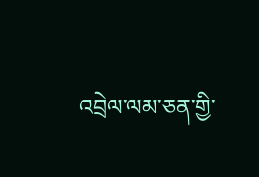འབྲེལ་ལམ་ཅན་གྱི་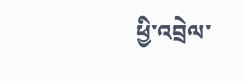ཕྱི་འབྲེལ་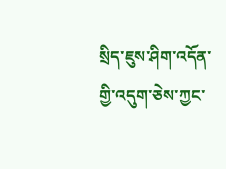སྲིད་ཇུས་ཤིག་འདོན་གྱི་འདུག་ཅེས་ཀྱང་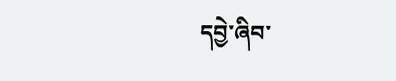དབྱེ་ཞིབ་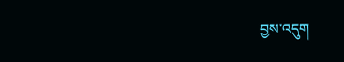བྱས་འདུག